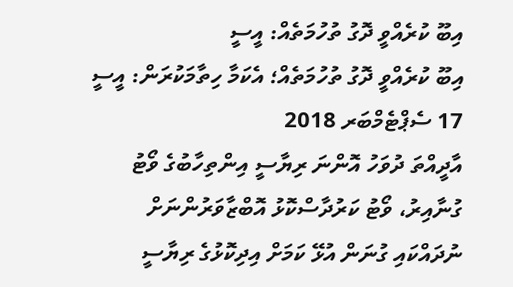އިބޫ ކުރެއްވީ ދޮގު ތުހުމަތެއް: އީސީ
އިބޫ ކުރެއްވީ ދޮގު ތުހުމަތެއް؛ އެކަމާ ހިތާމަކުރަން: އީސީ
17 ސެޕްޓެމްބަރ 2018
އާދީއްތަ ދުވަހު އޮންނަ ރިޔާސީ އިންތިހާބުގެ ވޯޓު ގުނާއިރު، ވޯޓު ކަރުދާސްކޮޅު އޮބްޒާވަރުންނަށް ނުދައްކައި ގުނަން އުޅޭ ކަމަށް އިދިކޮޅުގެ ރިޔާސީ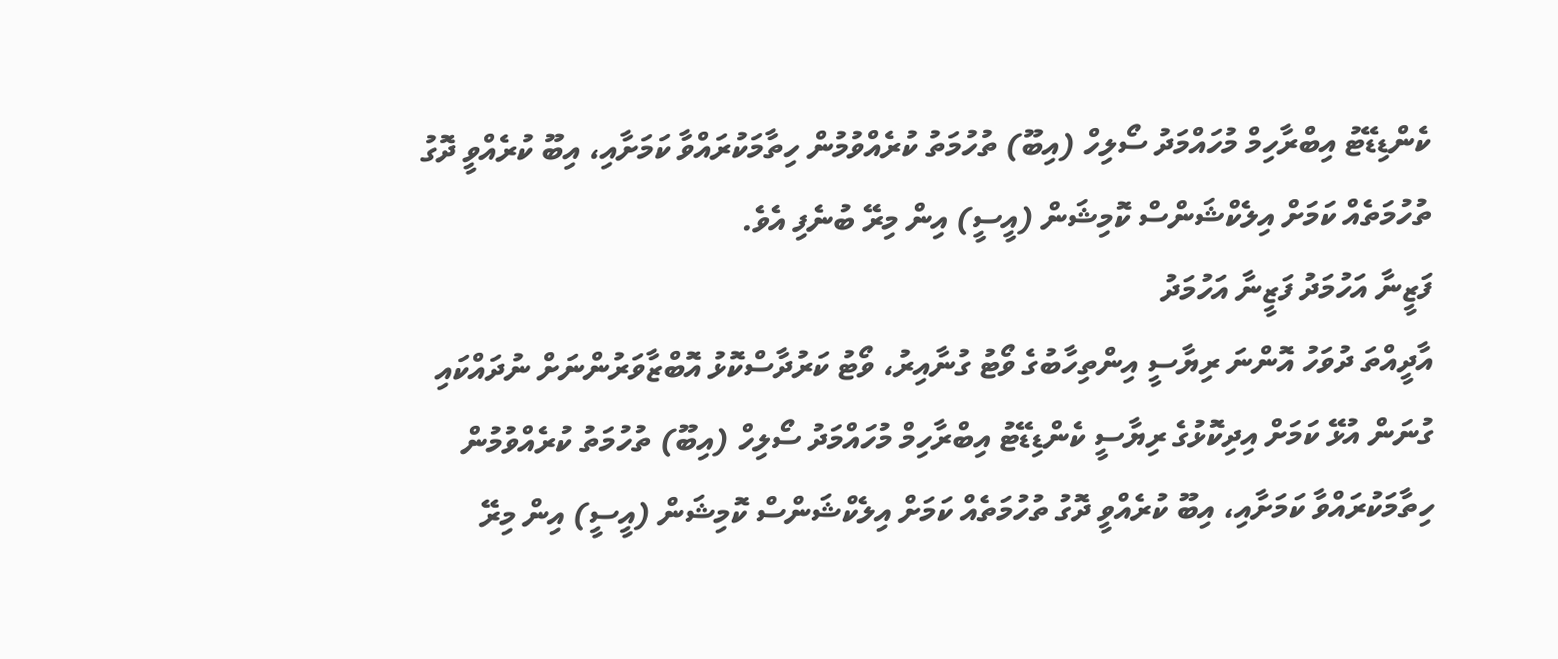ކެންޑިޑޭޓު އިބްރާހިމް މުހައްމަދު ސޯލިހް (އިބޫ) ތުހުމަތު ކުރެއްވުމުން ހިތާމަކުރައްވާ ކަމަށާއި، އިބޫ ކުރެއްވީ ދޮގު ތުހުމަތެއް ކަމަށް އިލެކްޝަންސް ކޮމިޝަން (އީސީ) އިން މިރޭ ބުނެފި އެވެ.
ފަޒީނާ އަހުމަދު ފަޒީނާ އަހުމަދު
އާދީއްތަ ދުވަހު އޮންނަ ރިޔާސީ އިންތިހާބުގެ ވޯޓު ގުނާއިރު، ވޯޓު ކަރުދާސްކޮޅު އޮބްޒާވަރުންނަށް ނުދައްކައި ގުނަން އުޅޭ ކަމަށް އިދިކޮޅުގެ ރިޔާސީ ކެންޑިޑޭޓު އިބްރާހިމް މުހައްމަދު ސޯލިހް (އިބޫ) ތުހުމަތު ކުރެއްވުމުން ހިތާމަކުރައްވާ ކަމަށާއި، އިބޫ ކުރެއްވީ ދޮގު ތުހުމަތެއް ކަމަށް އިލެކްޝަންސް ކޮމިޝަން (އީސީ) އިން މިރޭ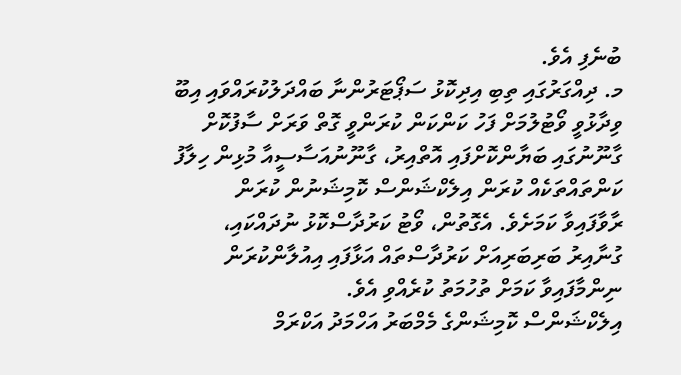ބުނެފި އެވެ.
މ. ދިއްގަރުގައި ތިބި އިދިކޮޅު ސަޕޯޓަރުންނާ ބައްދަލުކުރައްވައި އިބޫ ވިދާޅުވީ ވޯޓުލުމަށް ފަހު ކަންކަން ކުރަންވީ ގޮތް ވަރަށް ސާފުކޮށް ގާނޫނުގައި ބަޔާންކޮށްފައި އޮތްއިރު، ގާނޫނުއަސާސީއާ މުޅިން ހިލާފު ކަންތައްތަކެއް ކުރަން އިލެކްޝަންސް ކޮމިޝަނުން ކުރަން ރާވާފައިވާ ކަމަށެވެ. އެގޮތުން، ވޯޓު ކަރުދާސްކޮޅު ނުދައްކައި، ގުނާއިރު ބަރިބަރިއަށް ކަރުދާސްތައް އަޅާފައި އިއުލާންކުރަން ނިންމާފައިވާ ކަމަށް ތުހުމަތު ކުރެއްވި އެވެ.
އިލެކްޝަންސް ކޮމިޝަންގެ މެމްބަރު އަހްމަދު އަކްރަމް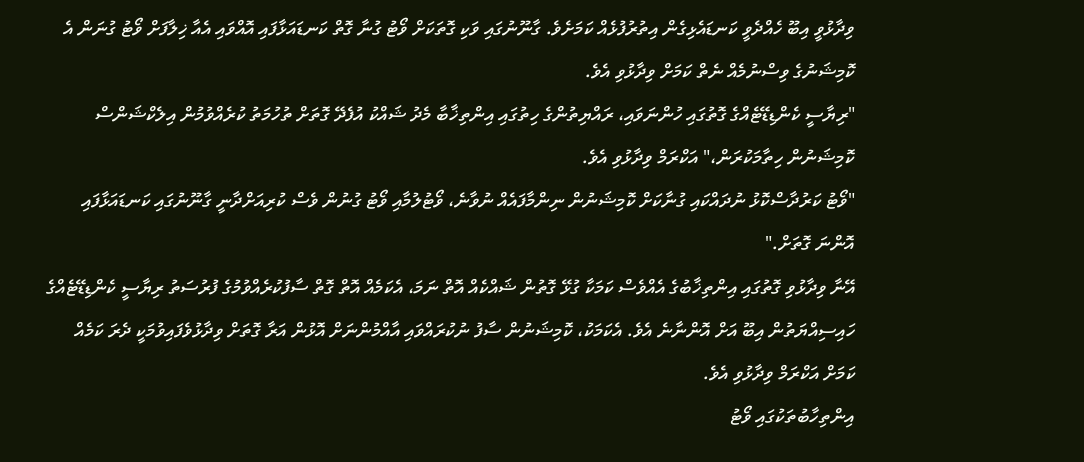ވިދާޅުވީ އިބޫ ހެއްދެވީ ކަނޑައެޅިގެން އިތުރުފުޅެއް ކަމަށެވެ. ގާނޫނުގައި ވަކި ގޮތަކަށް ވޯޓު ގުނާ ގޮތް ކަނޑައަޅާފައި އޮއްވައި އެއާ ޚިލާފަށް ވޯޓު ގުނަން އެ ކޮމިޝަނުގެ ވިސްނުމެއް ނެތް ކަމަށް ވިދާޅުވި އެވެ.
"ރިޔާސީ ކެންޑިޑޭޓެއްގެ ގޮތުގައި ހުންނަވައި، ރައްޔިތުންގެ ހިތުގައި އިންތިޚާބާ މެދު ޝައްކު އުފެދޭ ގޮތަށް ތުހުމަތު ކުރެއްވުމުން އިލެކްޝަންސް ކޮމިޝަނުން ހިތާމަކުރަން،" އަކްރަމް ވިދާޅުވި އެވެ.
"ވޯޓު ކަރުދާސްކޮޅު ނުދައްކައި ގުނާކަށް ކޮމިޝަނުން ނިންމާފައެއް ނުވާނެ، ވޯޓުލުމާއި ވޯޓު ގުނުން ވެސް ކުރިއަށްދާނީ ގާނޫނުގައި ކަނޑައަޅާފައި އޮންނަ ގޮތަށް."
އޭނާ ވިދާޅުވި ގޮތުގައި އިންތިޚާބުގެ އެއްވެސް ކަމަކާ ގުޅޭ ގޮތުން ޝައްކެއް އޮތް ނަމަ، އެކަމެއް އޮތް ގޮތް ސާފުކުރެއްވުމުގެ ފުރުސަތު ރިޔާސީ ކެންޑިޑޭޓެއްގެ ހައިސިއްޔަތުން އިބޫ އަށް އޮންނާނެ އެވެ. އެކަމަކު، ކޮމިޝަނުން ސާފު ނުކުރައްވައި އާއްމުންނަށް އޮޅުން އަރާ ގޮތަށް ވިދާޅުވެފައިވުމަކީ ދެރަ ކަމެއް ކަމަށް އަކްރަމް ވިދާޅުވި އެވެ.
އިންތިހާބުތަކުގައި ވޯޓު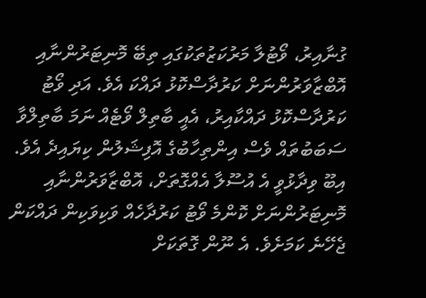ގުނާއިރު، ވޯޓުލާ މަރުކަޒުތަކުގައި ތިބޭ މޮނިޓަރުންނާއި އޮބްޒާވަރުންނަށް ކަރުދާސްކޮޅު ދައްކަ އެވެ. އަދި ވޯޓު ކަރުދާސްކޮޅު ދައްކާއިރު، އެއީ ބާތިލް ވޯޓެއް ނަމަ ބާތިލްވާ ސަބަބުތައް ވެސް އިންތިހާބުގެ އޮފިޝަލުން ކިޔައިދެ އެވެ.
އިބޫ ވިދާޅުވީ އެ އުސޫލާ އެއްގޮތަށް، އޮބްޒާވަރުންނާއި މޮނިޓަރުންނަށް ކޮންމެ ވޯޓު ކަރުދާހެއް ވަކިވަކިން ދައްކަން ޖެހޭނެ ކަމަށެވެ. އެ ނޫން ގޮތަކަށް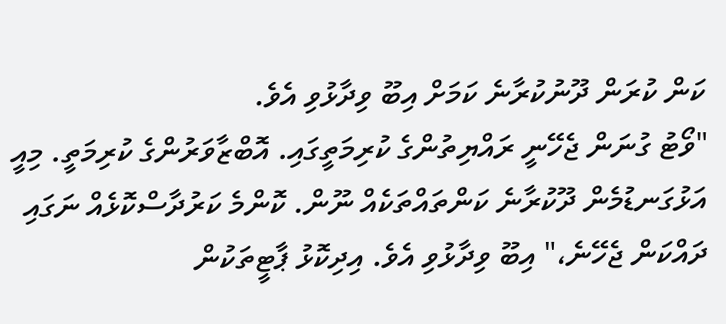ކަން ކުރަން ދޫނުކުރާނެ ކަމަށް އިބޫ ވިދާޅުވި އެވެ.
"ވޯޓު ގުނަން ޖެހޭނީ ރައްޔިތުންގެ ކުރިމަތީގައި. އޮބްޒާވަރުންގެ ކުރިމަތީ. މިއީ އަޅުގަނޑުމެން ދޫކުރާނެ ކަންތައްތަކެއް ނޫން. ކޮންމެ ކަރުދާސްކޮޅެއް ނަގައި ދައްކަން ޖެހޭނެ،" އިބޫ ވިދާޅުވި އެވެ. އިދިކޮޅު ޕާޓީތަކުން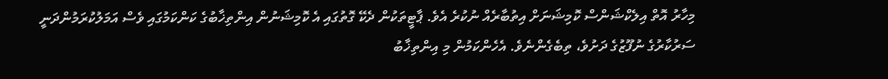މިހާރު އޮތް އިލެކްޝަންސް ކޮމިޝަނަށް އިތުބާރެއް ނުކުރެ އެވެ. ޕާޓީތަކުން ދެކޭ ގޮތުގައި އެ ކޮމިޝަނުން އިންތިޚާބުގެ ކަންކަމުގައި ވެސް އަމަލުކުރަމުންދަނީ ސަރުކާރުގެ ނުފޫޒުގެ ދަށުވެ، ތިބެގެންނެވެ. އެހެންކަމުން މި އިންތިޚާބު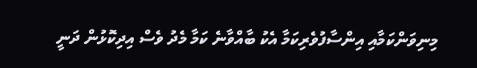މިނިވަންކަމާއި އިންސާފުވެރިކަމާ އެކު ބާއްވާނެ ކަމާ މެދު ވެސް އިދިކޮޅުން ދަނީ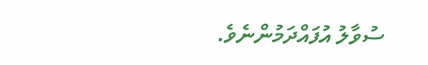ސުވާލު އުފައްދަމުންނެވެ.